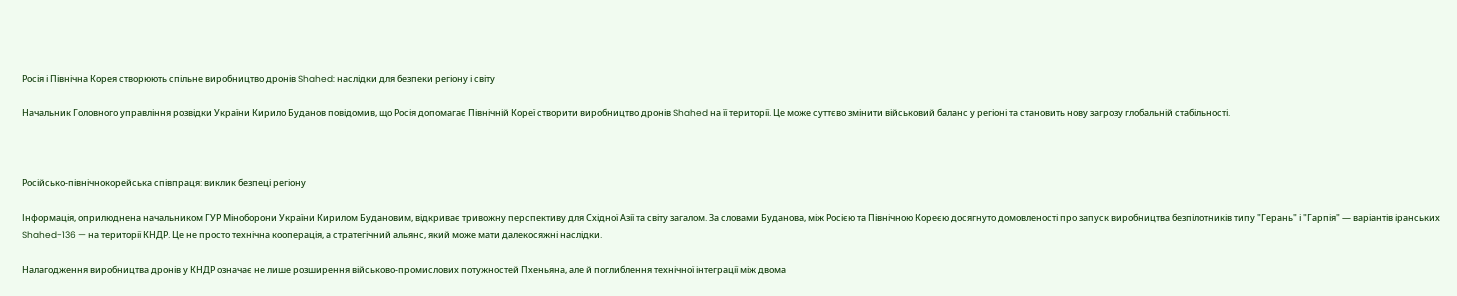Росія і Північна Корея створюють спільне виробництво дронів Shahed: наслідки для безпеки регіону і світу

Начальник Головного управління розвідки України Кирило Буданов повідомив, що Росія допомагає Північній Кореї створити виробництво дронів Shahed на її території. Це може суттєво змінити військовий баланс у регіоні та становить нову загрозу глобальній стабільності.



Російсько-північнокорейська співпраця: виклик безпеці регіону

Інформація, оприлюднена начальником ГУР Міноборони України Кирилом Будановим, відкриває тривожну перспективу для Східної Азії та світу загалом. За словами Буданова, між Росією та Північною Кореєю досягнуто домовленості про запуск виробництва безпілотників типу "Герань" і "Гарпія" — варіантів іранських Shahed-136 — на території КНДР. Це не просто технічна кооперація, а стратегічний альянс, який може мати далекосяжні наслідки.

Налагодження виробництва дронів у КНДР означає не лише розширення військово-промислових потужностей Пхеньяна, але й поглиблення технічної інтеграції між двома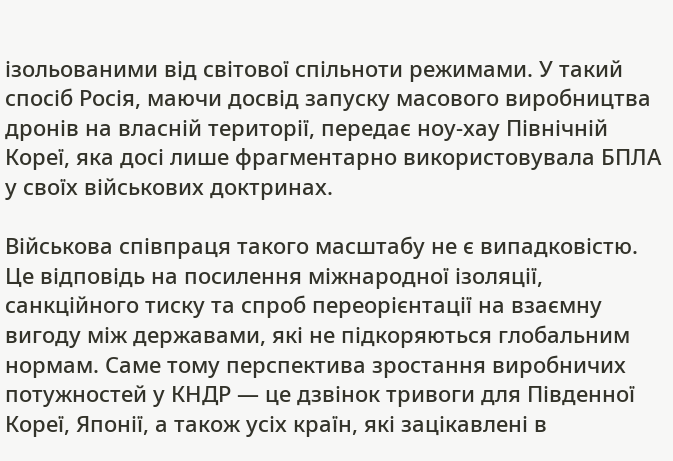ізольованими від світової спільноти режимами. У такий спосіб Росія, маючи досвід запуску масового виробництва дронів на власній території, передає ноу-хау Північній Кореї, яка досі лише фрагментарно використовувала БПЛА у своїх військових доктринах.

Військова співпраця такого масштабу не є випадковістю. Це відповідь на посилення міжнародної ізоляції, санкційного тиску та спроб переорієнтації на взаємну вигоду між державами, які не підкоряються глобальним нормам. Саме тому перспектива зростання виробничих потужностей у КНДР — це дзвінок тривоги для Південної Кореї, Японії, а також усіх країн, які зацікавлені в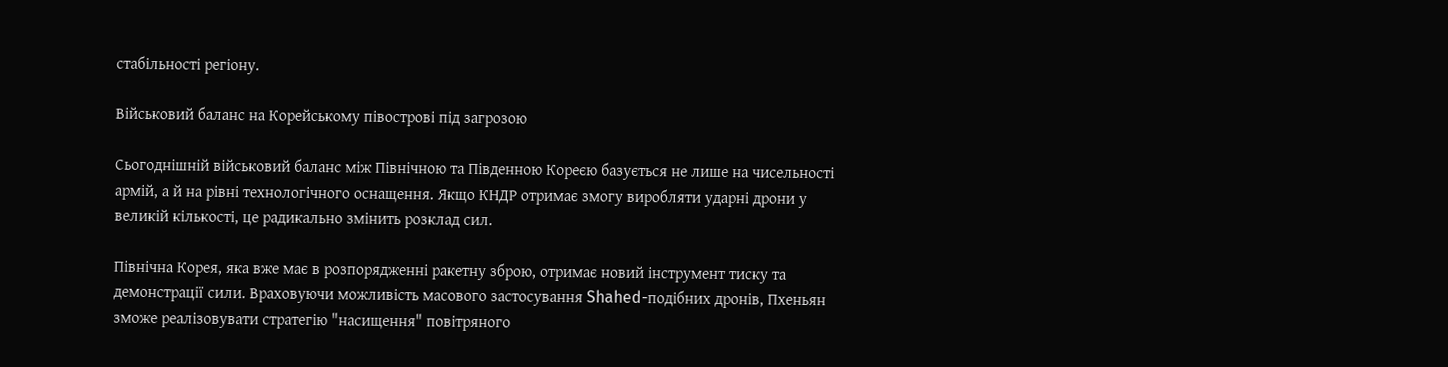стабільності регіону.

Військовий баланс на Корейському півострові під загрозою

Сьогоднішній військовий баланс між Північною та Південною Кореєю базується не лише на чисельності армій, а й на рівні технологічного оснащення. Якщо КНДР отримає змогу виробляти ударні дрони у великій кількості, це радикально змінить розклад сил.

Північна Корея, яка вже має в розпорядженні ракетну зброю, отримає новий інструмент тиску та демонстрації сили. Враховуючи можливість масового застосування Shahed-подібних дронів, Пхеньян зможе реалізовувати стратегію "насищення" повітряного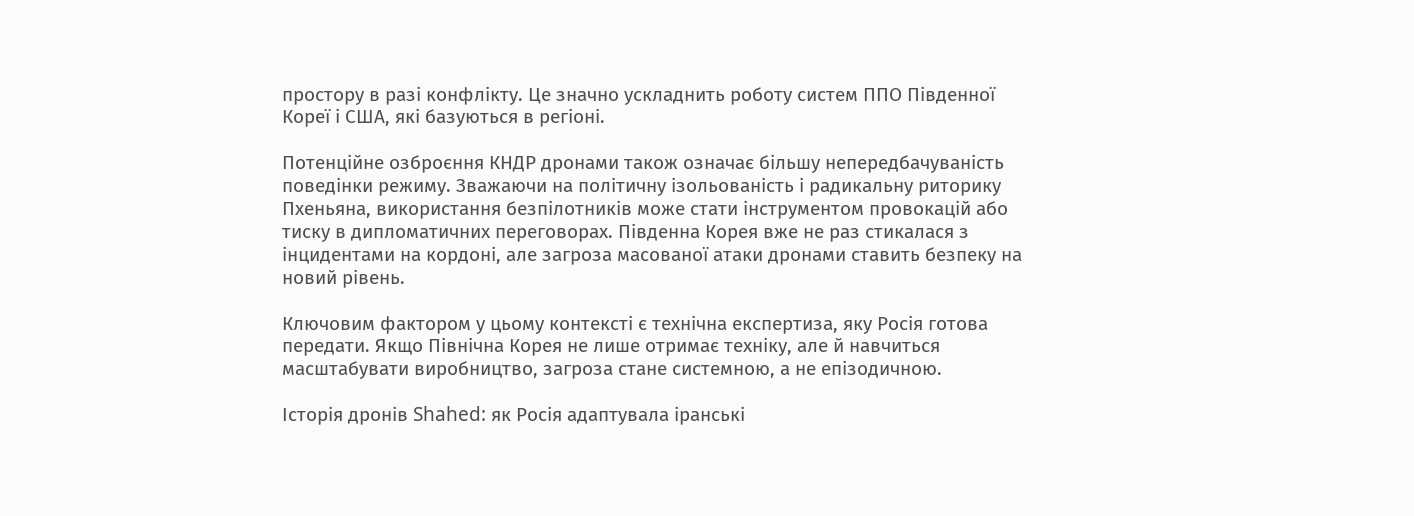простору в разі конфлікту. Це значно ускладнить роботу систем ППО Південної Кореї і США, які базуються в регіоні.

Потенційне озброєння КНДР дронами також означає більшу непередбачуваність поведінки режиму. Зважаючи на політичну ізольованість і радикальну риторику Пхеньяна, використання безпілотників може стати інструментом провокацій або тиску в дипломатичних переговорах. Південна Корея вже не раз стикалася з інцидентами на кордоні, але загроза масованої атаки дронами ставить безпеку на новий рівень.

Ключовим фактором у цьому контексті є технічна експертиза, яку Росія готова передати. Якщо Північна Корея не лише отримає техніку, але й навчиться масштабувати виробництво, загроза стане системною, а не епізодичною.

Історія дронів Shahed: як Росія адаптувала іранські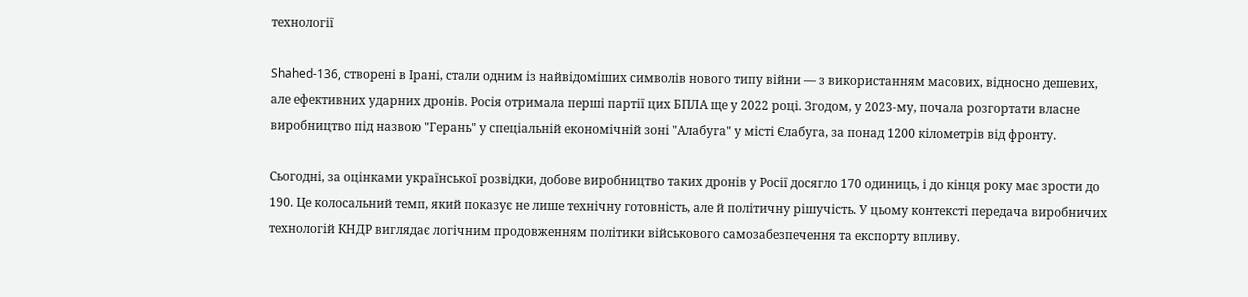технології

Shahed-136, створені в Ірані, стали одним із найвідоміших символів нового типу війни — з використанням масових, відносно дешевих, але ефективних ударних дронів. Росія отримала перші партії цих БПЛА ще у 2022 році. Згодом, у 2023-му, почала розгортати власне виробництво під назвою "Герань" у спеціальній економічній зоні "Алабуга" у місті Єлабуга, за понад 1200 кілометрів від фронту.

Сьогодні, за оцінками української розвідки, добове виробництво таких дронів у Росії досягло 170 одиниць, і до кінця року має зрости до 190. Це колосальний темп, який показує не лише технічну готовність, але й політичну рішучість. У цьому контексті передача виробничих технологій КНДР виглядає логічним продовженням політики військового самозабезпечення та експорту впливу.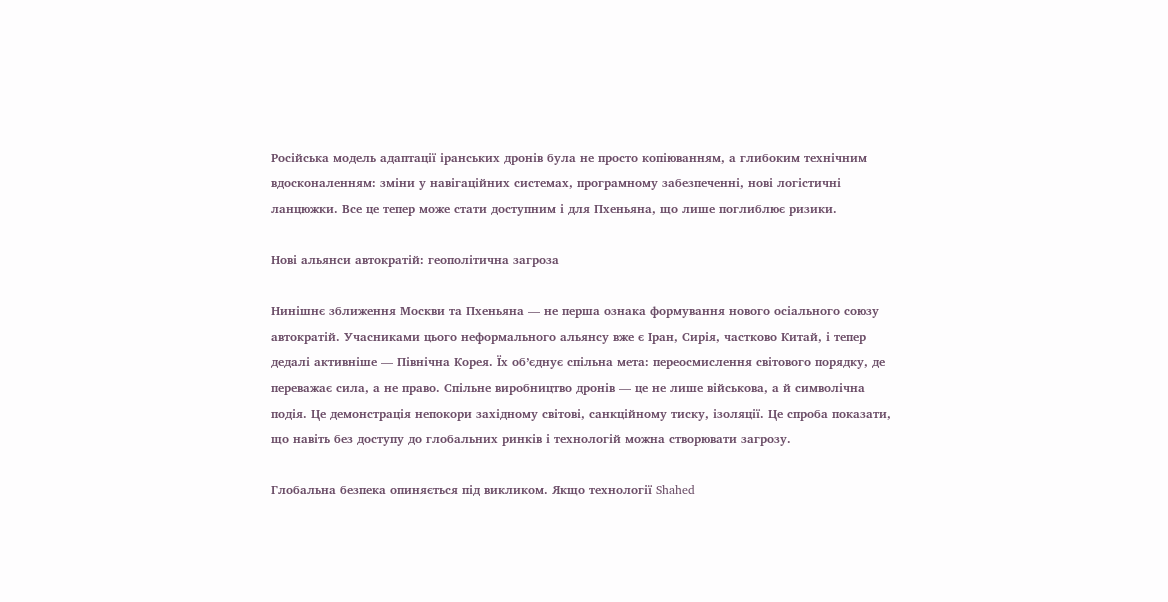Російська модель адаптації іранських дронів була не просто копіюванням, а глибоким технічним вдосконаленням: зміни у навігаційних системах, програмному забезпеченні, нові логістичні ланцюжки. Все це тепер може стати доступним і для Пхеньяна, що лише поглиблює ризики.

Нові альянси автократій: геополітична загроза

Нинішнє зближення Москви та Пхеньяна — не перша ознака формування нового осіального союзу автократій. Учасниками цього неформального альянсу вже є Іран, Сирія, частково Китай, і тепер дедалі активніше — Північна Корея. Їх об’єднує спільна мета: переосмислення світового порядку, де переважає сила, а не право. Спільне виробництво дронів — це не лише військова, а й символічна подія. Це демонстрація непокори західному світові, санкційному тиску, ізоляції. Це спроба показати, що навіть без доступу до глобальних ринків і технологій можна створювати загрозу.

Глобальна безпека опиняється під викликом. Якщо технології Shahed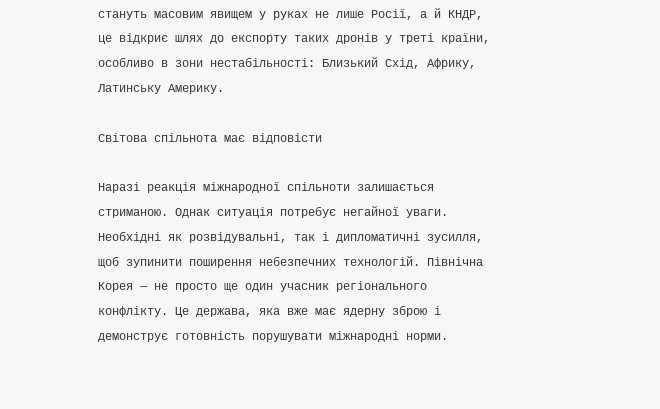стануть масовим явищем у руках не лише Росії, а й КНДР, це відкриє шлях до експорту таких дронів у треті країни, особливо в зони нестабільності: Близький Схід, Африку, Латинську Америку.

Світова спільнота має відповісти

Наразі реакція міжнародної спільноти залишається стриманою. Однак ситуація потребує негайної уваги. Необхідні як розвідувальні, так і дипломатичні зусилля, щоб зупинити поширення небезпечних технологій. Північна Корея — не просто ще один учасник регіонального конфлікту. Це держава, яка вже має ядерну зброю і демонструє готовність порушувати міжнародні норми.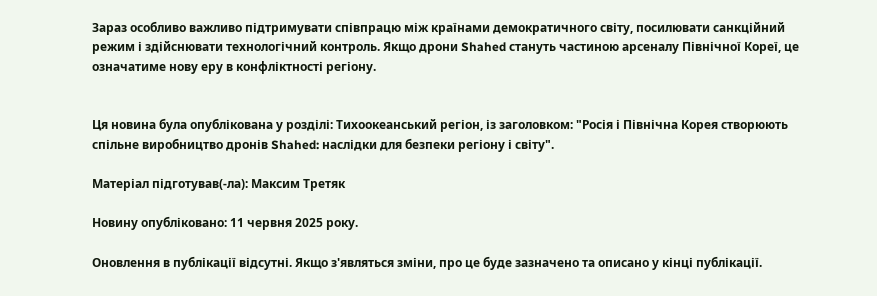Зараз особливо важливо підтримувати співпрацю між країнами демократичного світу, посилювати санкційний режим і здійснювати технологічний контроль. Якщо дрони Shahed стануть частиною арсеналу Північної Кореї, це означатиме нову еру в конфліктності регіону.


Ця новина була опублікована у розділі: Тихоокеанський регіон, із заголовком: "Росія і Північна Корея створюють спільне виробництво дронів Shahed: наслідки для безпеки регіону і світу".

Матеріал підготував(-ла): Максим Третяк

Новину опубліковано: 11 червня 2025 року.

Оновлення в публікації відсутні. Якщо з'являться зміни, про це буде зазначено та описано у кінці публікації.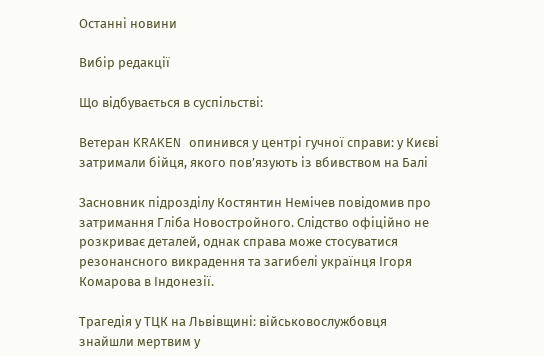Останні новини

Вибір редакції

Що відбувається в суспільстві:

Ветеран KRAKEN опинився у центрі гучної справи: у Києві затримали бійця, якого пов’язують із вбивством на Балі

Засновник підрозділу Костянтин Немічев повідомив про затримання Гліба Новостройного. Слідство офіційно не розкриває деталей, однак справа може стосуватися резонансного викрадення та загибелі українця Ігоря Комарова в Індонезії.

Трагедія у ТЦК на Львівщині: військовослужбовця знайшли мертвим у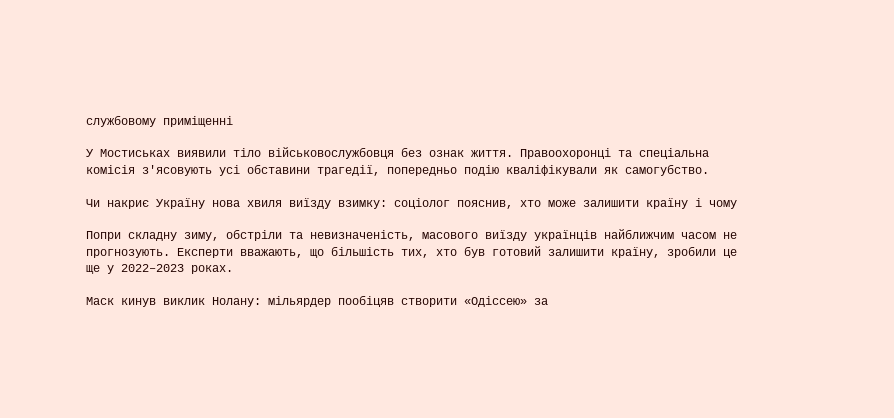службовому приміщенні

У Мостиськах виявили тіло військовослужбовця без ознак життя. Правоохоронці та спеціальна комісія з'ясовують усі обставини трагедії, попередньо подію кваліфікували як самогубство.

Чи накриє Україну нова хвиля виїзду взимку: соціолог пояснив, хто може залишити країну і чому

Попри складну зиму, обстріли та невизначеність, масового виїзду українців найближчим часом не прогнозують. Експерти вважають, що більшість тих, хто був готовий залишити країну, зробили це ще у 2022–2023 роках.

Маск кинув виклик Нолану: мільярдер пообіцяв створити «Одіссею» за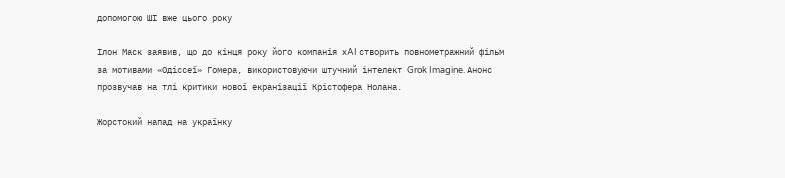допомогою ШІ вже цього року

Ілон Маск заявив, що до кінця року його компанія xAI створить повнометражний фільм за мотивами «Одіссеї» Гомера, використовуючи штучний інтелект Grok Imagine. Анонс прозвучав на тлі критики нової екранізації Крістофера Нолана.

Жорстокий напад на українку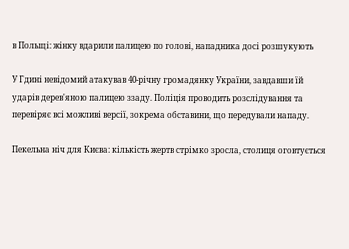в Польщі: жінку вдарили палицею по голові, нападника досі розшукують

У Гдині невідомий атакував 40-річну громадянку України, завдавши їй ударів дерев'яною палицею ззаду. Поліція проводить розслідування та перевіряє всі можливі версії, зокрема обставини, що передували нападу.

Пекельна ніч для Києва: кількість жертв стрімко зросла, столиця оговтується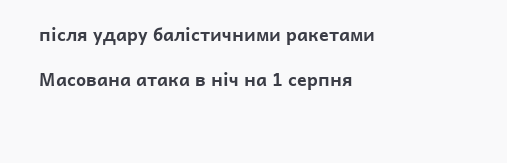після удару балістичними ракетами

Масована атака в ніч на 1 серпня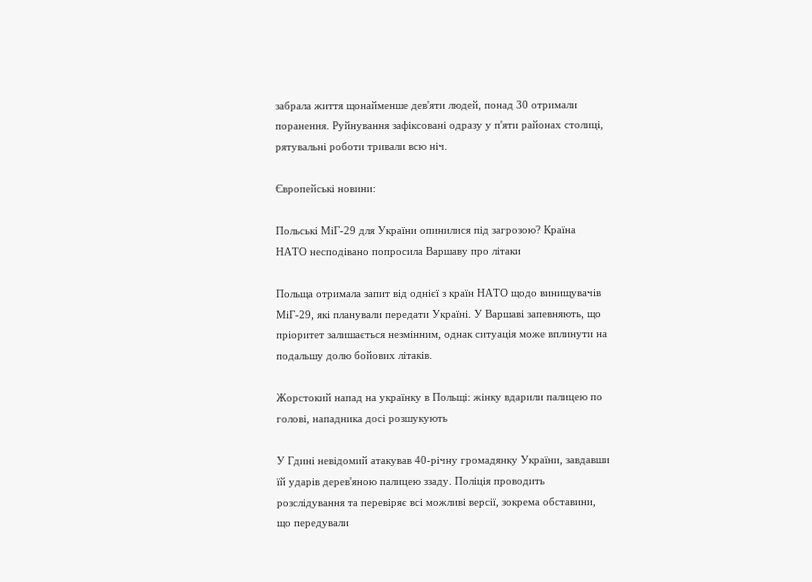забрала життя щонайменше дев'яти людей, понад 30 отримали поранення. Руйнування зафіксовані одразу у п'яти районах столиці, рятувальні роботи тривали всю ніч.

Європейські новини:

Польські МіГ-29 для України опинилися під загрозою? Країна НАТО несподівано попросила Варшаву про літаки

Польща отримала запит від однієї з країн НАТО щодо винищувачів МіГ-29, які планували передати Україні. У Варшаві запевняють, що пріоритет залишається незмінним, однак ситуація може вплинути на подальшу долю бойових літаків.

Жорстокий напад на українку в Польщі: жінку вдарили палицею по голові, нападника досі розшукують

У Гдині невідомий атакував 40-річну громадянку України, завдавши їй ударів дерев'яною палицею ззаду. Поліція проводить розслідування та перевіряє всі можливі версії, зокрема обставини, що передували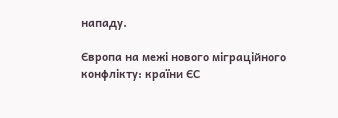нападу.

Європа на межі нового міграційного конфлікту: країни ЄС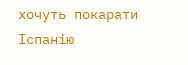хочуть покарати Іспанію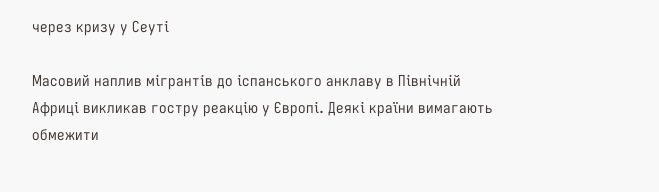через кризу у Сеуті

Масовий наплив мігрантів до іспанського анклаву в Північній Африці викликав гостру реакцію у Європі. Деякі країни вимагають обмежити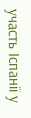участь Іспанії у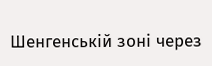Шенгенській зоні через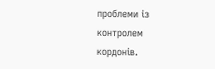проблеми із контролем кордонів.